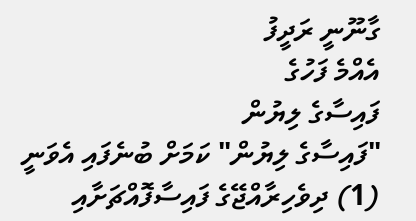ގާނޫނީ ރަދީފު
އެއްމެ ފަހުގެ
ފައިސާގެ ލިޔުން
"ފައިސާގެ ލިޔުން" ކަމަށް ބުނެފައި އެވަނީ (1) ދިވެހިރާއްޖޭގެ ފައިސާފޮއްޗަށާއި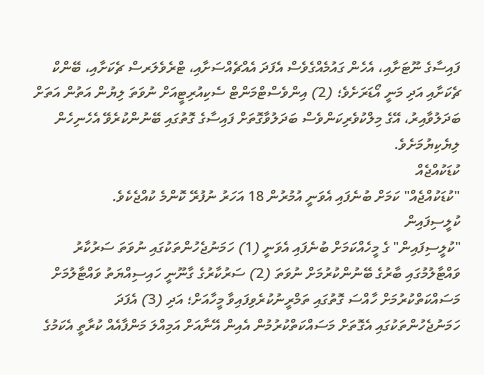ފައިސާގެ ނޫޓަށާއި، އެހެން ގައުމެއްގެވެސް އެފަދަ އެއްޗެއްސަށާއި، ޓްރެވެލަރސް ޗެކަށާއި، ބޭންކް ޗެކަށާއި އަދި މަނީ އޯޑަރަށެވެ؛ (2) އިންވެސްޓްމަންޓް ސެކިއުރިޓީއަށް ނުވަތަ ލިޔުން އަތުން އަތަށް ބަދަލުވާއިރު، އޭގެ މިލްކުވެރިކަންވެސް ބަދަލުވާގޮތަށް ފައިސާގެ ގޮތުގައި ބޭނުންކުރެވޭ އެހެނިހެން ލިޔެކިޔުމަށެވެ.
ކުޑަކުއްޖެއް
"ކުޑަކުއްޖެއް" ކަމަށް ބުނެފައި އެވަނީ އުމުރުން 18 އަހަރު ނުފުރޭ ކޮންމެ ކުއްޖެކެވެ.
ކުލީސިފައިން
"ކުލީސިފައިން" ގެ މީހެއްކަމަށް ބުނެފައި އެވަނީ (1) ހަމަނުޖެހުންތަކުގައި ނުވަތަ ސަރުކާރު ވައްޓާލުމުގައި ބާރުގެ ބޭނުންކުރުމަށް ނުވަތަ (2) ސަރުކާރުގެ ގާނޫނީ ހައިސިއްޔަތު ވައްޓާލުމަށް މަސައްކަތްކުރުމަށް ހާއްސަ ގޮތުގައި ތަމްރީނުކުރެވިފައިވާ މީހާއަށް؛ އަދި (3) އެފަދަ ހަމަނުޖެހުންތަކުގައި އެގޮތަށް މަސައްކަތްކުރުމުން އެއިން އޭނާއަށް އަމިއްލަ މަންފާއެއް ކުރާތީ އެކަމުގެ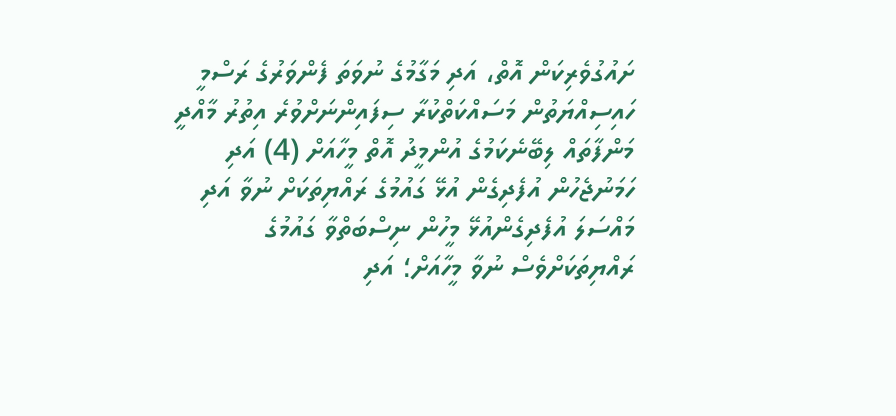ށައުގުވެރިކަން އޮތް، އަދި މަގާމުގެ ނުވަތަ ފެންވަރުގެ ރަސްމީ ހައިސިއްޔަތުން މަސައްކަތްކުރާ ސިފައިންނަށްވުރެ އިތުރު މާއްދީ މަންފާތައް ލިބޭނެކަމުގެ އުންމީދު އޮތް މީހާއަށް (4) އަދި ހަމަނުޖެހުން އުފެދިގެން އުޅޭ ގައުމުގެ ރައްޔިތަކަށް ނުވާ އަދި މައްސަލަ އުފެދިގެންއުޅޭ މީހުން ނިސްބަތްވާ ގައުމުގެ ރައްޔިތަކަށްވެސް ނުވާ މީހާއަށް؛ އަދި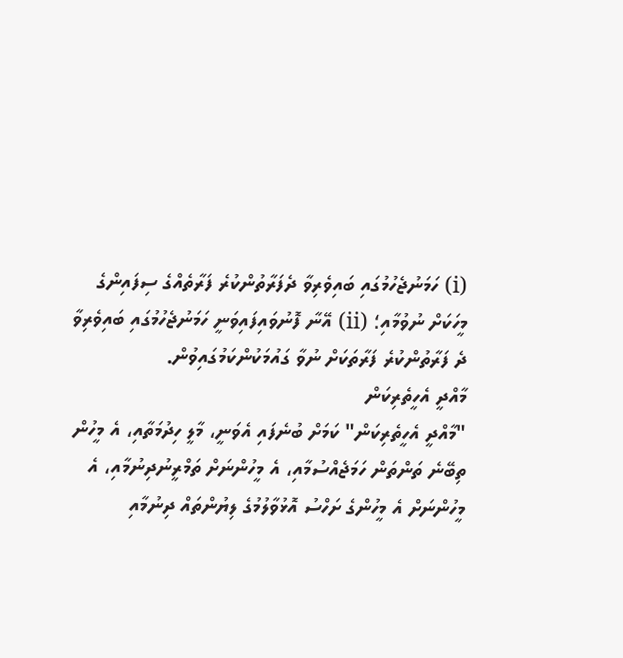(i) ހަމަނުޖެހުމުގައި ބައިވެރިވާ ދެފަރާތުންކުރެ ފަރާތެއްގެ ސިފައިންގެ މީހަކަށް ނުވުމާއި؛ (ii) އޭނާ ފޮނުވައިފައިވަނީ ހަމަނުޖެހުމުގައި ބައިވެރިވާ ދެ ފަރާތުންކުރެ ފަރާތަކަށް ނުވާ ގައުމަކުންކަމުގައިވުން.
މާއްދީ އެހީތެރިކަން
"މާއްދީ އެހީތެރިކަން" ކަމަށް ބުނެފައި އެވަނީ، މާލީ ހިދުމަތާއި، އެ މީހުން ތިބޭނެ ތަންތަން ހަމަޖެއްސުމާއި، އެ މީހުންނަށް ތަމްރީނުދިނުމާއި، އެ މީހުންނަށް އެ މީހުންގެ ށަހްސު އޮޅުވާލުމުގެ ލިޔުންތައް ދިނުމާއި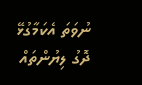ނުވަތަ އެކަމާގުޅޭ ދޮގު ލިޔުންތައް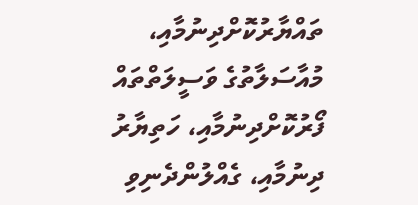ތައްޔާރުކޮށްދިނުމާއި، މުއާސަލާތުގެ ވަސީލަތްތައް ފޯރުކޮށްދިނުމާއި، ހަތިޔާރު ދިނުމާއި، ގެއްލުންދެނިވި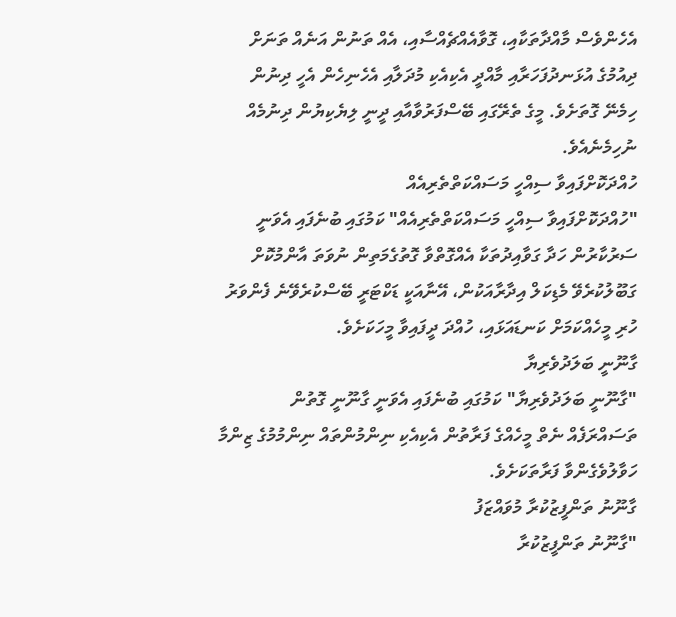އެހެންވެސް މާއްދާތަކާއި، ގޮވާއެއްޗެއްސާއި، އެއް ތަނުން އަނެއް ތަނަށް ދިއުމުގެ އުޅަނދުފަހަރާއި މާއްދީ އެކިއެކި މުދަލާއި އެހެނިހެން އެހީ ދިނުން ހިމެނޭ ގޮތަށެވެ. މީގެ ތެރޭގައި ބޭސްފަރުވާއާއި ދީނީ ލިޔެކިޔުން ދިނުމެއް ނުހިމެނެއެވެ.
ހުއްދަކޮށްފައިވާ ސިއްހީ މަސައްކަތްތެރިއެއް
"ހުއްދަކޮށްފައިވާ ސިއްހީ މަސައްކަތްތެރިއެއް" ކަމުގައި ބުނެފައި އެވަނީ ސަރުކާރުން ހަދާ ގަވާއިދުތަކާ އެއްގޮތްވާ ގޮތުގެމަތިން ނުވަތަ އާންމުކޮށް ގަބޫލުކުރެވޭ މެޑިކަލް އިދާރާއަކުން، އޭނާއަކީ ޑަކްޓަރީ ބޭސްކުރެވޭނެ ފެންވަރު ހުރި މީހެއްކަމަށް ކަނޑައަޅައި، ހުއްދަ ދީފައިވާ މީހަކަށެވެ.
ގާނޫނީ ބަލަދުވެރިޔާ
"ގާނޫނީ ބަލަދުވެރިޔާ" ކަމުގައި ބުނެފައި އެވަނީ ގާނޫނީ ގޮތުން ތަސައްރަފެއް ނެތް މީހެއްގެ ފަރާތުން އެކިއެކި ނިންމުންތައް ނިންމުމުގެ ޒިންމާ ހަވާލުވެގެންވާ ފަރާތަކަށެވެ.
ގާނޫނު ތަންފީޒުކުރާ މުވައްޒަފު
"ގާނޫނު ތަންފީޒުކުރާ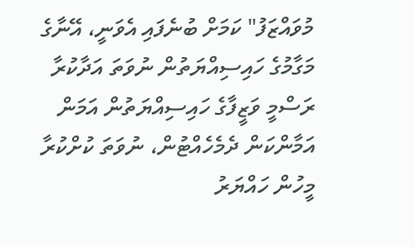މުވައްޒަފު" ކަމަށް ބުނެފައި އެވަނީ، އޭނާގެ މަގާމުގެ ހައިސިއްޔަތުން ނުވަތަ އަދާކުރާ ރަސްމީ ވަޒީފާގެ ހައިސިއްޔަތުން އަމަން އަމާންކަން ދެމެހެއްޓުން، ނުވަތަ ކުށްކުރާ މީހުން ހައްޔަރު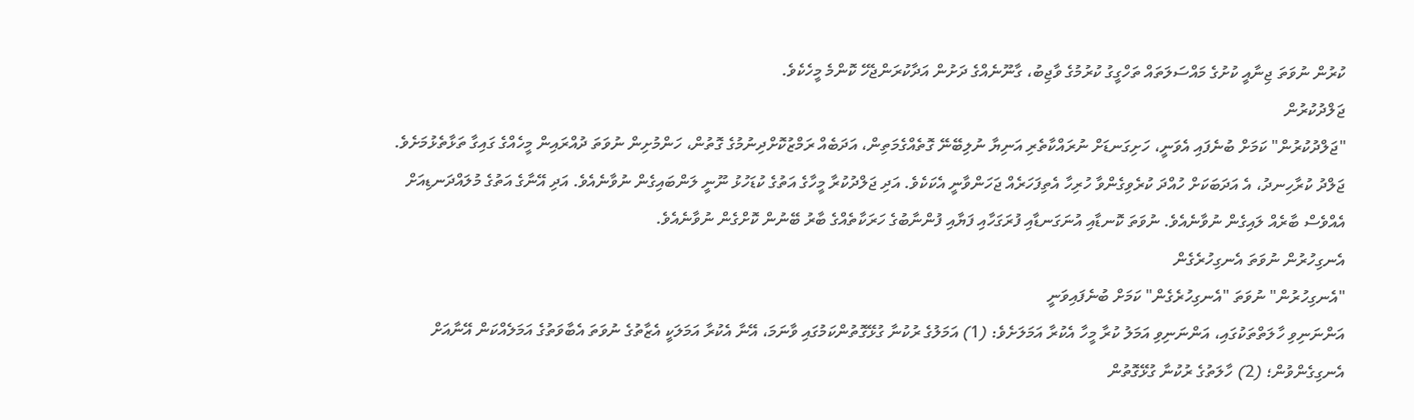ކުރުން ނުވަތަ ޖިނާއީ ކުށުގެ މައްސަލަތައް ތަހްގީގު ކުރުމުގެ ވާޖިބު، ގާނޫނެއްގެ ދަށުން އަދާކުރަންޖެހޭ ކޮންމެ މީހެކެވެ.
ޖަލްދުކުރުން
"ޖަލްދުކުރުން" ކަމަށް ބުނެފައި އެވަނީ، ހަށިގަނޑަށް ނުރައްކާތެރި އަނިޔާ ނުލިބޭނޭ ގޮތެއްގެމަތިން، އަދަބެއް ރަމްޒުކޮށްދިނުމުގެ ގޮތުން، ހަންމުށިން ނުވަތަ ދުއްރައިން މީހެއްގެ ގައިގާ ތަޅާތެޅުމަށެވެ. ޖަލްދު ކުރާހިނދު، އެ އަދަބަކަށް ހުއްދަ ކުރެވިގެންވާ ހުރިހާ އެތިފަހަރެއް ޖަހަންވާނީ އެކަކެވެ. އަދި ޖަލްދުކުރާ މީހާގެ އަތުގެ ކުޑަހުޅު ނޫނީ ލަންބައިގެން ނުވާނެއެވެ. އަދި އޭނާގެ އަތުގެ މުލައްދަނޑިއަށް އެއްވެސް ބާރެއް ލައިގެން ނުވާނެއެވެ. ނުވަތަ ކޮނޑާއި އުނަގަނޑާއި ފުރަގަހާއި ފަޔާއި ފުންނާބުގެ ހަރަކާތެއްގެ ބާރު ބޭނުން ކޮށްގެން ނުވާނެއެވެ.
އެނގިހުރުން ނުވަތަ އެނގިހުރެގެން
"އެނގިހުރުން" ނުވަތަ "އެނގިހުރެގެން" ކަމަށް ބުނެފައިވަނީ
އަންނަނިވި ހާލަތްތަކުގައި، އަންނަނިވި އަމަލު ކުރާ މީހާ އެކުރާ އަމަލަށެވެ: (1) އަމަލުގެ ރުކުނާ ގުޅޭގޮތުންކަމުގައި ވާނަމަ، އޭނާ އެކުރާ އަމަލަކީ އެޒާތުގެ ނުވަތަ އެބާވަތުގެ އަމަލެއްކަން އޭނާއަށް އެނގިގެންވުން؛ (2) ހާލަތުގެ ރުކުނާ ގުޅޭގޮތުން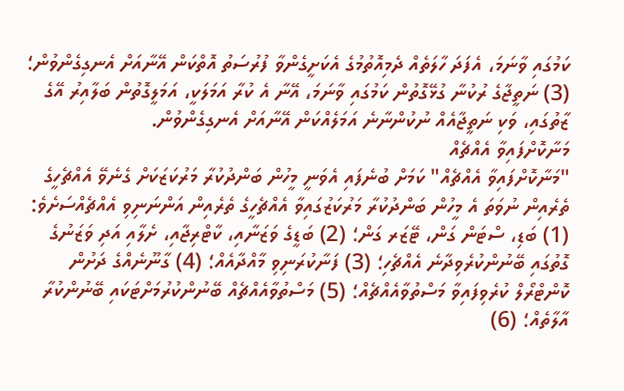ކަމުގައި ވާނަމަ، އެފަދަ ހާލަތެއް ދެމިއޮތުމުގެ އެކަށީގެންވާ ފުރުސަތު އޮތްކަން އޭނާއަށް އެނގިގެންވުން؛ (3) ނަތީޖާގެ ރުކުނާ ގުޅޭގޮތުން ކަމުގައި ވާނަމަ، އޭނާ އެ ކުރާ އަމަލަކީ، އަމަލީގޮތުން ބަލާއިރު އޭގެ ޒާތުގައި، ވަކި ނަތީޖާއެއް ނުކުންނާނެ އަމަލެއްކަން އޭނާއަށް އެނގިގެންވުން.
މަނާކޮށްފައިވާ އެއްޗެއް
"މަނާކޮށްފައިވާ އެއްޗެއް" ކަމަށް ބުނެފައި އެވަނީ މީހުން ބަންދުކުރާ މަރުކަޒަކަށް ގެނެވޭ އެއްޗެހީގެ ތެރެއިން ނުވަތަ އެ މީހުން ބަންދުކުރާ މަރުކަޒުގައިވާ އެއްޗެހީގެ ތެރެއިން އަންނަނިވި އެއްޗެއްސަށެވެ: (1) ބަޑި، ސްޓަން ގަން، ޓޭޒަރ ގަން؛ (2) ބަޑީގެ ވަޒަނާއި، ކާޓްރިޖާއި، ށެލާއި އަދި ވަޒަނުގެ ގޮތުގައި ބޭނުންކުރެވިދާނެ އެއްޗެހި؛ (3) ފަނާކުރަނިވި މާއްދާއެއް؛ (4) ގާނޫނެއްގެ ދަށުން ކޮންޓްރޯލް ކުރެވިފައިވާ މަސްތުވާއެއްޗެއް؛ (5) މަސްތުވާއެއްޗެއް ބޭނުންކުރުމަށްޓަކައި ބޭނުންކުރާ އާލާތެއް؛ (6)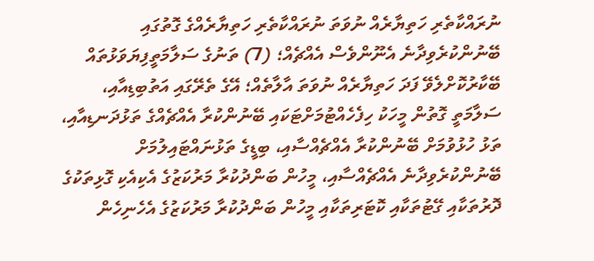ނުރައްކާތެރި ހަތިޔާރެއް ނުވަތަ ނުރައްކާތެރި ހަތިޔާރެއްގެ ގޮތުގައި ބޭނުންކުރެވިދާނެ އެނޫންވެސް އެއްޗެއް؛ (7) ތަނުގެ ސަލާމަތީފިޔަވަޅުތައް ބޭކާރުކޮށްލެވޭ ފަދަ ހަތިޔާރެއް ނުވަތަ އާލާތެއް؛ އޭގެ ތެރޭގައި އަތުބިޑިއާއި، ސަލާމަތީ ގޮތުން މީހަކު ހިފެހެއްޓުމަށްޓަކައި ބޭނުންކުރާ އެއްޗެއްގެ ތަޅުދަނޑިއާއި، ތަޅު ހުޅުވުމަށް ބޭނުންކުރާ އެއްޗެއްސާއި، ބިޑީގެ ތަޅުނައްޓައިލުމަށް ބޭނުންކުރެވިދާނެ އެއްޗެއްސާއި، މީހުން ބަންދުކުރާ މަރުކަޒުގެ އެކިއެކި ގޮޅިތަކުގެ ދޮރުތަކާއި ގޭޓުތަކާއި ކޮޓަރިތަކާއި މީހުން ބަންދުކުރާ މަރުކަޒުގެ އެހެނިހެން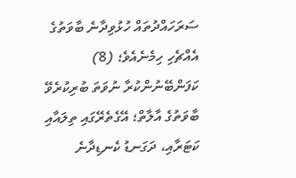ސަރަހައްދުތައް ހުޅުވިދާނެ ބާވަތުގެ އެއްޗެހި ހިމެނެއެވެ؛ (8) ކަފަންބޭނުންކުރާ ނުވަތަ ބުރިކުރެވޭ ބާވަތުގެ އާލާތް؛ އޭގެތެރޭގައި ތިލައާއި ކަޓަރާއި، ދަގަނޑު ކެނޑިދާނެ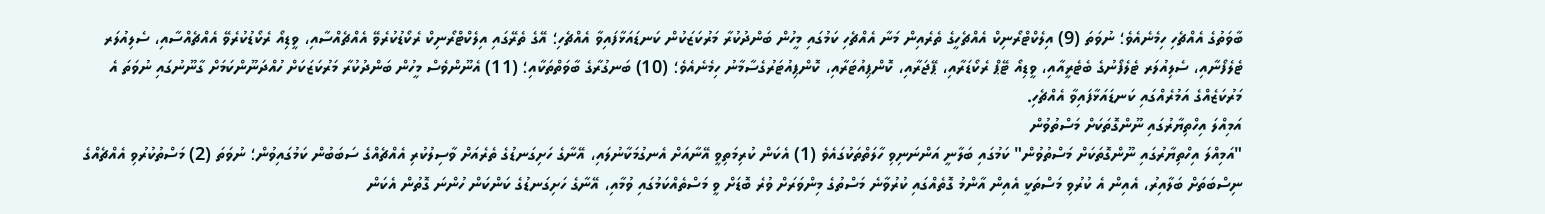ބާވަތުގެ އެއްޗެހި ހިމެނެއެވެ؛ ނުވަތަ (9) އިލެކްޓްރޯނިކް އެއްޗެހީގެ ތެރެއިން މަނާ އެއްޗެހި ކަމުގައި މީހުން ބަންދުކުރާ މަރުކަޒަކުން ކަނޑައަޅާފައިވާ އެއްޗެހި؛ އޭގެ ތެރޭގައި އިލެކްޓްރޯނިކް ރެކޯޑުކުރެވޭ އެއްޗެއްސާއި، ވީޑިއޯ ރެކޯޑުކުރެވޭ އެއްޗެއްސާއި، ސެލިއުލަރ ޓެލެފޯނާއި، ސެލިއުލަރ ޓެލެފޯނުގެ ބެޓެރީއާއި، ވީޑިއޯ ޓޭޕް ރެކޯޑަރާއި، ޕޭޖަރާއި، ކޮންޕިއުޓަރާއި، ކޮންޕިއުޓަރުގެސާމާނު ހިމެނެއެވެ؛ (10) ބަނގުރާގެ ބާވަތްތަކާއި؛ (11) އެނޫންވެސް މީހުން ބަންދުކުރާ މަރުކަޒަކަށް ހުއްދަނޫންކަމަށް ގާނޫނުގައި ނުވަތަ އެ މަރުކަޒެއްގެ އަމުރެއްގައި ކަނޑައަޅާފައިވާ އެއްޗެހި.
އަމިއްލަ އިހްތިޔާރުގައި ނޫންގޮތަކަށް މަސްތުވުން
"އަމިއްލަ އިހްތިޔާރުގައި ނޫންގޮތަކަށް މަސްތުވުން" ކަމުގައި ބަލާނީ އަންނަނިވި ހާލަތްތަކުގައެވެ (1) އެކަން ކުރިމަތިވީ އޭނާއަށް އެނގުމަކާނުލައި، އޭނާގެ ހަށިގަނޑުގެ ތެރެއަށް ވާސިލުކުރި އެއްޗެއްގެ ސަބަބުން ކަމުގައިވުން؛ ނުވަތަ (2) މަސްތުކުރުވި އެއްޗެއްގެ ނިސްބަތަށް ބަލާއިރު، އެއިން އެ ކުރުވި މަސްތަކީ އެއިން އާންމު ގޮތެއްގައި ކުރުވާނެ މަސްތުގެ މިންވަރަށް ވުރެ ބޮޑަށް ވީ މަސްތެއްކަމުގައި ވުމާއި، އޭނާގެ ހަށިގަނޑުގެ ކަންކަން ހުންނަ ގޮތުން އެކަން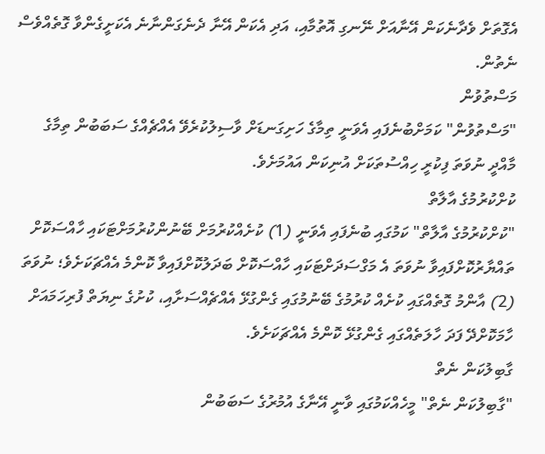އެގޮތަށް ވެދާނެކަން އޭނާއަށް ނޭނގި އޮތުމާއި، އަދި އެކަން އޭނާ ދެނެގަންނާނެ އެކަށީގެންވާ ގޮތެއްވެސް ނެތުން.
މަސްތުވުން
"މަސްތުވުން" ކަމަށްބުނެފައި އެވަނީ ތިމާގެ ހަށިގަނޑަށް ވާސިލުކުރެވޭ އެއްޗެއްގެ ސަބަބުން ތިމާގެ މާއްދީ ނުވަތަ ފިކުރީ ހިއްސުތަކަށް އުނިކަން އައުމަށެވެ.
ކުށްކުރުމުގެ އާލާތް
"ކުށްކުރުމުގެ އާލާތް" ކަމުގައި ބުނެފައި އެވަނީ (1) ކުށެއްކުރުމަށް ބޭނުންކުރުމަށްޓަކައި ހާއްސަކޮށް ތައްޔާރުކޮށްފައިވާ ނުވަތަ އެ މަގްސަދަށްޓަކައި ހާއްސަކޮށް ބަދަލުކޮށްފައިވާ ކޮންމެ އެއްޗަކަށެވެ؛ ނުވަތަ (2) އާންމު ގޮތެއްގައި ކުށެއް ކުރުމުގެ ބޭނުމުގައި ގެންގުޅޭ އެއްޗެއްސަށާއި، ކުށުގެ ނިޔަތް ފުރިހަމައަށް ހާމަކޮށްދޭ ފަދަ ހާލަތެއްގައި ގެންގުޅޭ ކޮންމެ އެއްޗަކަށެވެ.
ގާބިލުކަން ނެތް
"ގާބިލުކަން ނެތް" މީހެއްކަމުގައި ވާނީ އޭނާގެ އުމުރުގެ ސަބަބުން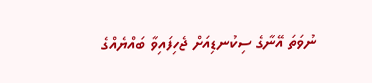ނުވަތަ އޭނާގެ ސިކުނޑިއަށް ޖެހިފައިވާ ބައްޔެއްގެ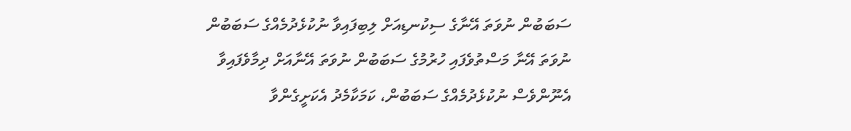ސަބަބުން ނުވަތަ އޭނާގެ ސިކުނޑިއަށް ލިބިފައިވާ ނުކުޅެދުމެއްގެ ސަބަބުން ނުވަތަ އޭނާ މަސްތުވެފައި ހުރުމުގެ ސަބަބުން ނުވަތަ އޭނާއަށް ދިމާވެފައިވާ އެނޫންވެސް ނުކުޅެދުމެއްގެ ސަބަބުން، ކަމަކާމެދު އެކަށީގެންވާ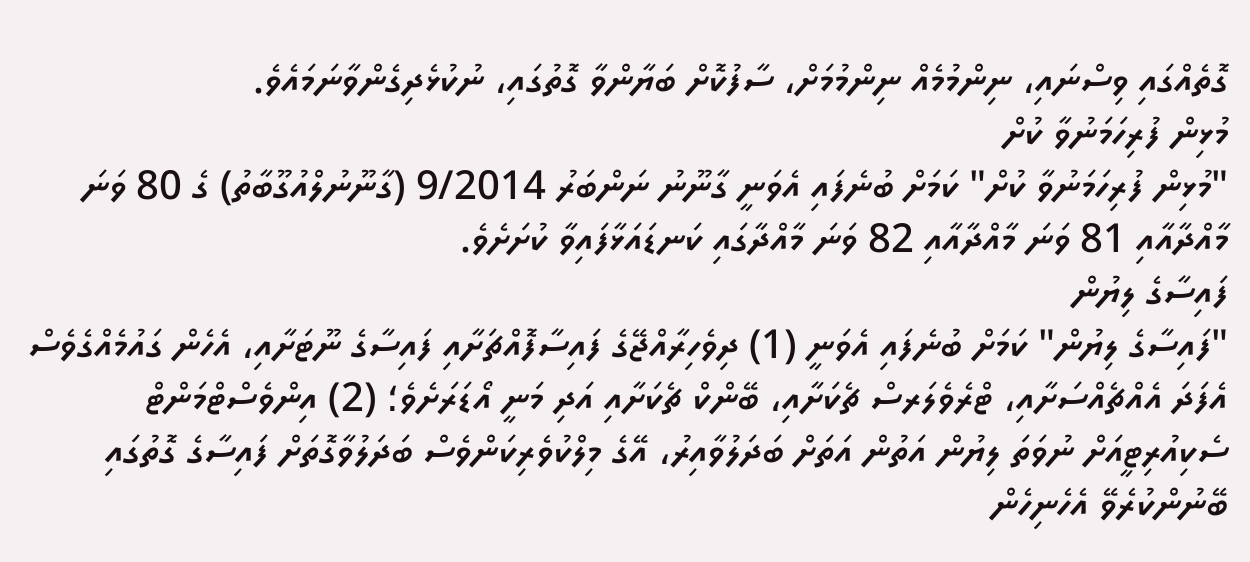ގޮތެއްގައި ވިސްނައި، ނިންމުމެއް ނިންމުމަށް، ސާފުކޮށް ބަޔާންވާ ގޮތުގައި، ނުކުޅެދިގެންވާނަމައެވެ.
މުޅިން ފުރިހަމަނުވާ ކުށް
"މުޅިން ފުރިހަމަނުވާ ކުށް" ކަމަށް ބުނެފައި އެވަނީ ގާނޫނު ނަންބަރު 9/2014 (ގާނޫނުލްއުގޫބާތު) ގެ 80 ވަނަ މާއްދާއާއި 81 ވަނަ މާއްދާއާއި 82 ވަނަ މާއްދާގައި ކަނޑައަޅާފައިވާ ކުށަށެވެ.
ފައިސާގެ ލިޔުން
"ފައިސާގެ ލިޔުން" ކަމަށް ބުނެފައި އެވަނީ (1) ދިވެހިރާއްޖޭގެ ފައިސާފޮއްޗަށާއި ފައިސާގެ ނޫޓަށާއި، އެހެން ގައުމެއްގެވެސް އެފަދަ އެއްޗެއްސަށާއި، ޓްރެވެލަރސް ޗެކަށާއި، ބޭންކް ޗެކަށާއި އަދި މަނީ އޯޑަރަށެވެ؛ (2) އިންވެސްޓްމަންޓް ސެކިއުރިޓީއަށް ނުވަތަ ލިޔުން އަތުން އަތަށް ބަދަލުވާއިރު، އޭގެ މިލްކުވެރިކަންވެސް ބަދަލުވާގޮތަށް ފައިސާގެ ގޮތުގައި ބޭނުންކުރެވޭ އެހެނިހެން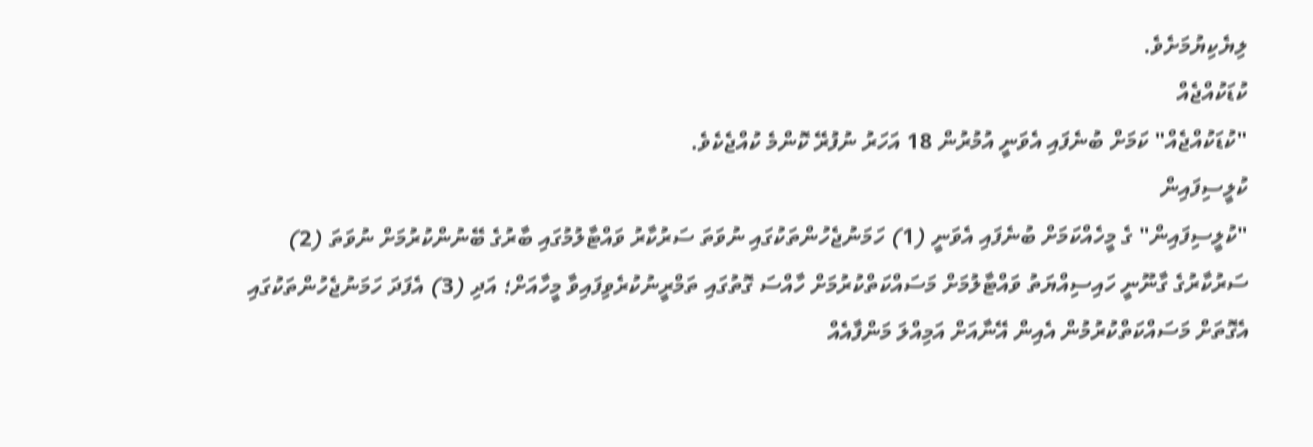ލިޔެކިޔުމަށެވެ.
ކުޑަކުއްޖެއް
"ކުޑަކުއްޖެއް" ކަމަށް ބުނެފައި އެވަނީ އުމުރުން 18 އަހަރު ނުފުރޭ ކޮންމެ ކުއްޖެކެވެ.
ކުލީސިފައިން
"ކުލީސިފައިން" ގެ މީހެއްކަމަށް ބުނެފައި އެވަނީ (1) ހަމަނުޖެހުންތަކުގައި ނުވަތަ ސަރުކާރު ވައްޓާލުމުގައި ބާރުގެ ބޭނުންކުރުމަށް ނުވަތަ (2) ސަރުކާރުގެ ގާނޫނީ ހައިސިއްޔަތު ވައްޓާލުމަށް މަސައްކަތްކުރުމަށް ހާއްސަ ގޮތުގައި ތަމްރީނުކުރެވިފައިވާ މީހާއަށް؛ އަދި (3) އެފަދަ ހަމަނުޖެހުންތަކުގައި އެގޮތަށް މަސައްކަތްކުރުމުން އެއިން އޭނާއަށް އަމިއްލަ މަންފާއެއް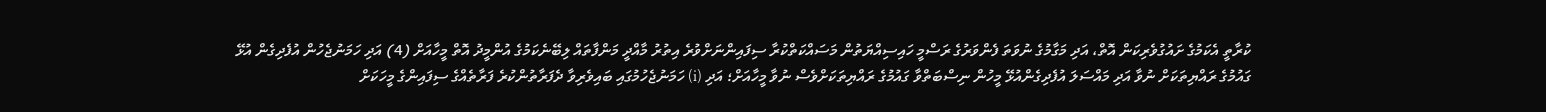ކުރާތީ އެކަމުގެ ށައުގުވެރިކަން އޮތް، އަދި މަގާމުގެ ނުވަތަ ފެންވަރުގެ ރަސްމީ ހައިސިއްޔަތުން މަސައްކަތްކުރާ ސިފައިންނަށްވުރެ އިތުރު މާއްދީ މަންފާތައް ލިބޭނެކަމުގެ އުންމީދު އޮތް މީހާއަށް (4) އަދި ހަމަނުޖެހުން އުފެދިގެން އުޅޭ ގައުމުގެ ރައްޔިތަކަށް ނުވާ އަދި މައްސަލަ އުފެދިގެންއުޅޭ މީހުން ނިސްބަތްވާ ގައުމުގެ ރައްޔިތަކަށްވެސް ނުވާ މީހާއަށް؛ އަދި (i) ހަމަނުޖެހުމުގައި ބައިވެރިވާ ދެފަރާތުންކުރެ ފަރާތެއްގެ ސިފައިންގެ މީހަކަށް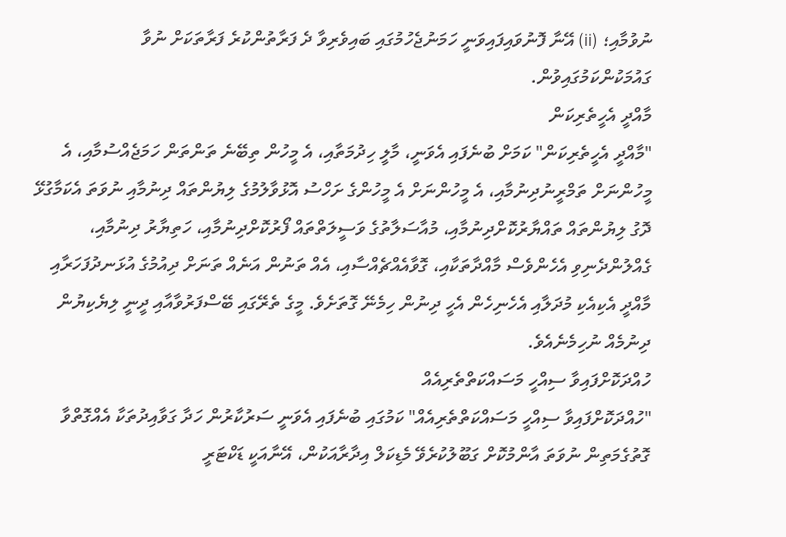ނުވުމާއި؛ (ii) އޭނާ ފޮނުވައިފައިވަނީ ހަމަނުޖެހުމުގައި ބައިވެރިވާ ދެ ފަރާތުންކުރެ ފަރާތަކަށް ނުވާ ގައުމަކުންކަމުގައިވުން.
މާއްދީ އެހީތެރިކަން
"މާއްދީ އެހީތެރިކަން" ކަމަށް ބުނެފައި އެވަނީ، މާލީ ހިދުމަތާއި، އެ މީހުން ތިބޭނެ ތަންތަން ހަމަޖެއްސުމާއި، އެ މީހުންނަށް ތަމްރީނުދިނުމާއި، އެ މީހުންނަށް އެ މީހުންގެ ށަހްސު އޮޅުވާލުމުގެ ލިޔުންތައް ދިނުމާއި ނުވަތަ އެކަމާގުޅޭ ދޮގު ލިޔުންތައް ތައްޔާރުކޮށްދިނުމާއި، މުއާސަލާތުގެ ވަސީލަތްތައް ފޯރުކޮށްދިނުމާއި، ހަތިޔާރު ދިނުމާއި، ގެއްލުންދެނިވި އެހެންވެސް މާއްދާތަކާއި، ގޮވާއެއްޗެއްސާއި، އެއް ތަނުން އަނެއް ތަނަށް ދިއުމުގެ އުޅަނދުފަހަރާއި މާއްދީ އެކިއެކި މުދަލާއި އެހެނިހެން އެހީ ދިނުން ހިމެނޭ ގޮތަށެވެ. މީގެ ތެރޭގައި ބޭސްފަރުވާއާއި ދީނީ ލިޔެކިޔުން ދިނުމެއް ނުހިމެނެއެވެ.
ހުއްދަކޮށްފައިވާ ސިއްހީ މަސައްކަތްތެރިއެއް
"ހުއްދަކޮށްފައިވާ ސިއްހީ މަސައްކަތްތެރިއެއް" ކަމުގައި ބުނެފައި އެވަނީ ސަރުކާރުން ހަދާ ގަވާއިދުތަކާ އެއްގޮތްވާ ގޮތުގެމަތިން ނުވަތަ އާންމުކޮށް ގަބޫލުކުރެވޭ މެޑިކަލް އިދާރާއަކުން، އޭނާއަކީ ޑަކްޓަރީ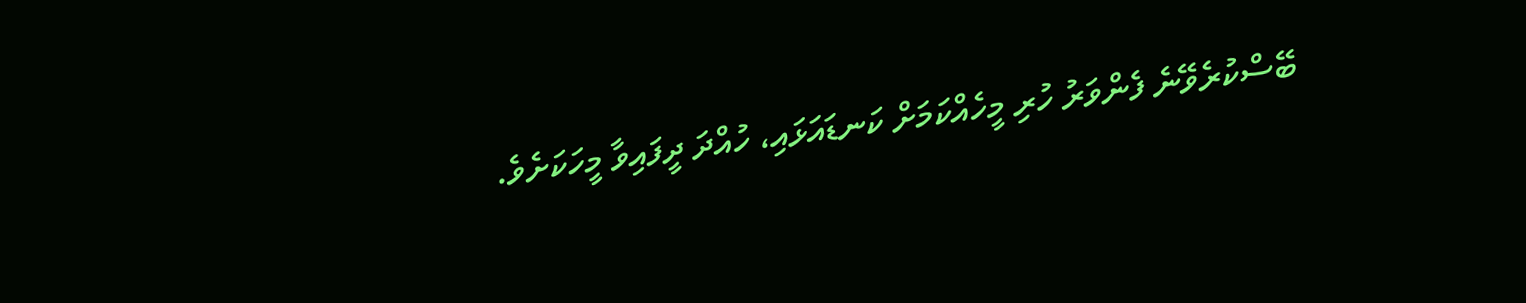ބޭސްކުރެވޭނެ ފެންވަރު ހުރި މީހެއްކަމަށް ކަނޑައަޅައި، ހުއްދަ ދީފައިވާ މީހަކަށެވެ.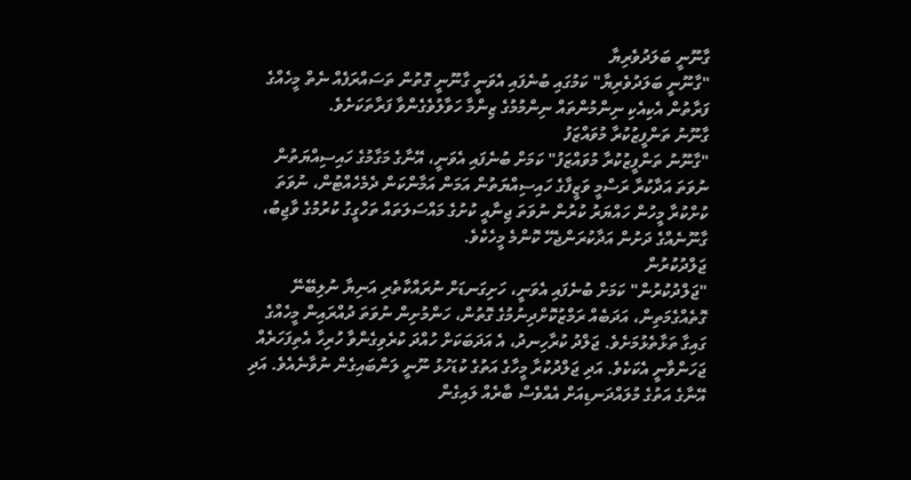ގާނޫނީ ބަލަދުވެރިޔާ
"ގާނޫނީ ބަލަދުވެރިޔާ" ކަމުގައި ބުނެފައި އެވަނީ ގާނޫނީ ގޮތުން ތަސައްރަފެއް ނެތް މީހެއްގެ ފަރާތުން އެކިއެކި ނިންމުންތައް ނިންމުމުގެ ޒިންމާ ހަވާލުވެގެންވާ ފަރާތަކަށެވެ.
ގާނޫނު ތަންފީޒުކުރާ މުވައްޒަފު
"ގާނޫނު ތަންފީޒުކުރާ މުވައްޒަފު" ކަމަށް ބުނެފައި އެވަނީ، އޭނާގެ މަގާމުގެ ހައިސިއްޔަތުން ނުވަތަ އަދާކުރާ ރަސްމީ ވަޒީފާގެ ހައިސިއްޔަތުން އަމަން އަމާންކަން ދެމެހެއްޓުން، ނުވަތަ ކުށްކުރާ މީހުން ހައްޔަރު ކުރުން ނުވަތަ ޖިނާއީ ކުށުގެ މައްސަލަތައް ތަހްގީގު ކުރުމުގެ ވާޖިބު، ގާނޫނެއްގެ ދަށުން އަދާކުރަންޖެހޭ ކޮންމެ މީހެކެވެ.
ޖަލްދުކުރުން
"ޖަލްދުކުރުން" ކަމަށް ބުނެފައި އެވަނީ، ހަށިގަނޑަށް ނުރައްކާތެރި އަނިޔާ ނުލިބޭނޭ ގޮތެއްގެމަތިން، އަދަބެއް ރަމްޒުކޮށްދިނުމުގެ ގޮތުން، ހަންމުށިން ނުވަތަ ދުއްރައިން މީހެއްގެ ގައިގާ ތަޅާތެޅުމަށެވެ. ޖަލްދު ކުރާހިނދު، އެ އަދަބަކަށް ހުއްދަ ކުރެވިގެންވާ ހުރިހާ އެތިފަހަރެއް ޖަހަންވާނީ އެކަކެވެ. އަދި ޖަލްދުކުރާ މީހާގެ އަތުގެ ކުޑަހުޅު ނޫނީ ލަންބައިގެން ނުވާނެއެވެ. އަދި އޭނާގެ އަތުގެ މުލައްދަނޑިއަށް އެއްވެސް ބާރެއް ލައިގެން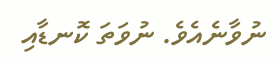ނުވާނެއެވެ. ނުވަތަ ކޮނޑާއި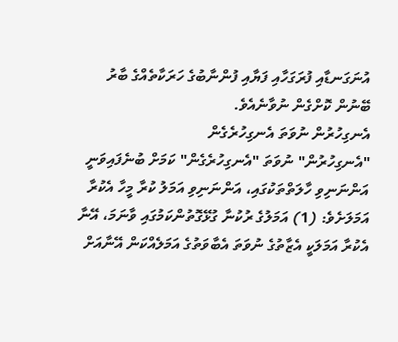އުނަގަނޑާއި ފުރަގަހާއި ފަޔާއި ފުންނާބުގެ ހަރަކާތެއްގެ ބާރު ބޭނުން ކޮށްގެން ނުވާނެއެވެ.
އެނގިހުރުން ނުވަތަ އެނގިހުރެގެން
"އެނގިހުރުން" ނުވަތަ "އެނގިހުރެގެން" ކަމަށް ބުނެފައިވަނީ
އަންނަނިވި ހާލަތްތަކުގައި، އަންނަނިވި އަމަލު ކުރާ މީހާ އެކުރާ އަމަލަށެވެ: (1) އަމަލުގެ ރުކުނާ ގުޅޭގޮތުންކަމުގައި ވާނަމަ، އޭނާ އެކުރާ އަމަލަކީ އެޒާތުގެ ނުވަތަ އެބާވަތުގެ އަމަލެއްކަން އޭނާއަށް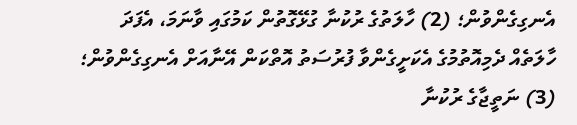އެނގިގެންވުން؛ (2) ހާލަތުގެ ރުކުނާ ގުޅޭގޮތުން ކަމުގައި ވާނަމަ، އެފަދަ ހާލަތެއް ދެމިއޮތުމުގެ އެކަށީގެންވާ ފުރުސަތު އޮތްކަން އޭނާއަށް އެނގިގެންވުން؛ (3) ނަތީޖާގެ ރުކުނާ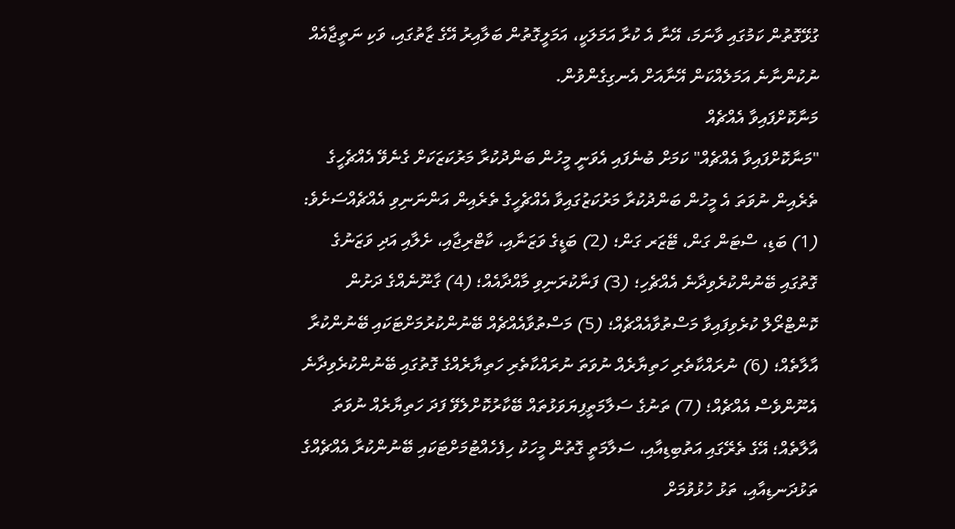ގުޅޭގޮތުން ކަމުގައި ވާނަމަ، އޭނާ އެ ކުރާ އަމަލަކީ، އަމަލީގޮތުން ބަލާއިރު އޭގެ ޒާތުގައި، ވަކި ނަތީޖާއެއް ނުކުންނާނެ އަމަލެއްކަން އޭނާއަށް އެނގިގެންވުން.
މަނާކޮށްފައިވާ އެއްޗެއް
"މަނާކޮށްފައިވާ އެއްޗެއް" ކަމަށް ބުނެފައި އެވަނީ މީހުން ބަންދުކުރާ މަރުކަޒަކަށް ގެނެވޭ އެއްޗެހީގެ ތެރެއިން ނުވަތަ އެ މީހުން ބަންދުކުރާ މަރުކަޒުގައިވާ އެއްޗެހީގެ ތެރެއިން އަންނަނިވި އެއްޗެއްސަށެވެ: (1) ބަޑި، ސްޓަން ގަން، ޓޭޒަރ ގަން؛ (2) ބަޑީގެ ވަޒަނާއި، ކާޓްރިޖާއި، ށެލާއި އަދި ވަޒަނުގެ ގޮތުގައި ބޭނުންކުރެވިދާނެ އެއްޗެހި؛ (3) ފަނާކުރަނިވި މާއްދާއެއް؛ (4) ގާނޫނެއްގެ ދަށުން ކޮންޓްރޯލް ކުރެވިފައިވާ މަސްތުވާއެއްޗެއް؛ (5) މަސްތުވާއެއްޗެއް ބޭނުންކުރުމަށްޓަކައި ބޭނުންކުރާ އާލާތެއް؛ (6) ނުރައްކާތެރި ހަތިޔާރެއް ނުވަތަ ނުރައްކާތެރި ހަތިޔާރެއްގެ ގޮތުގައި ބޭނުންކުރެވިދާނެ އެނޫންވެސް އެއްޗެއް؛ (7) ތަނުގެ ސަލާމަތީފިޔަވަޅުތައް ބޭކާރުކޮށްލެވޭ ފަދަ ހަތިޔާރެއް ނުވަތަ އާލާތެއް؛ އޭގެ ތެރޭގައި އަތުބިޑިއާއި، ސަލާމަތީ ގޮތުން މީހަކު ހިފެހެއްޓުމަށްޓަކައި ބޭނުންކުރާ އެއްޗެއްގެ ތަޅުދަނޑިއާއި، ތަޅު ހުޅުވުމަށް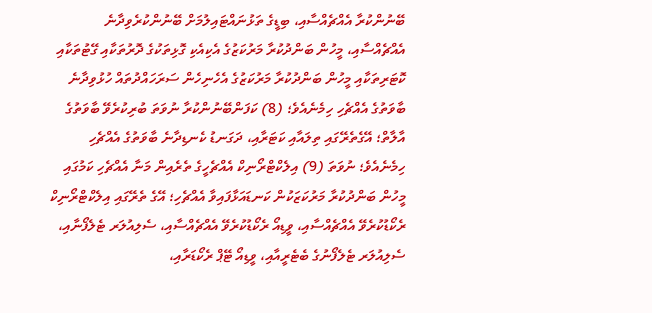ބޭނުންކުރާ އެއްޗެއްސާއި، ބިޑީގެ ތަޅުނައްޓައިލުމަށް ބޭނުންކުރެވިދާނެ އެއްޗެއްސާއި، މީހުން ބަންދުކުރާ މަރުކަޒުގެ އެކިއެކި ގޮޅިތަކުގެ ދޮރުތަކާއި ގޭޓުތަކާއި ކޮޓަރިތަކާއި މީހުން ބަންދުކުރާ މަރުކަޒުގެ އެހެނިހެން ސަރަހައްދުތައް ހުޅުވިދާނެ ބާވަތުގެ އެއްޗެހި ހިމެނެއެވެ؛ (8) ކަފަންބޭނުންކުރާ ނުވަތަ ބުރިކުރެވޭ ބާވަތުގެ އާލާތް؛ އޭގެތެރޭގައި ތިލައާއި ކަޓަރާއި، ދަގަނޑު ކެނޑިދާނެ ބާވަތުގެ އެއްޗެހި ހިމެނެއެވެ؛ ނުވަތަ (9) އިލެކްޓްރޯނިކް އެއްޗެހީގެ ތެރެއިން މަނާ އެއްޗެހި ކަމުގައި މީހުން ބަންދުކުރާ މަރުކަޒަކުން ކަނޑައަޅާފައިވާ އެއްޗެހި؛ އޭގެ ތެރޭގައި އިލެކްޓްރޯނިކް ރެކޯޑުކުރެވޭ އެއްޗެއްސާއި، ވީޑިއޯ ރެކޯޑުކުރެވޭ އެއްޗެއްސާއި، ސެލިއުލަރ ޓެލެފޯނާއި، ސެލިއުލަރ ޓެލެފޯނުގެ ބެޓެރީއާއި، ވީޑިއޯ ޓޭޕް ރެކޯޑަރާއި،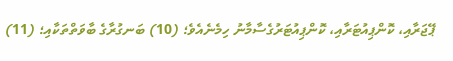ޕޭޖަރާއި، ކޮންޕިއުޓަރާއި، ކޮންޕިއުޓަރުގެސާމާނު ހިމެނެއެވެ؛ (10) ބަނގުރާގެ ބާވަތްތަކާއި؛ (11)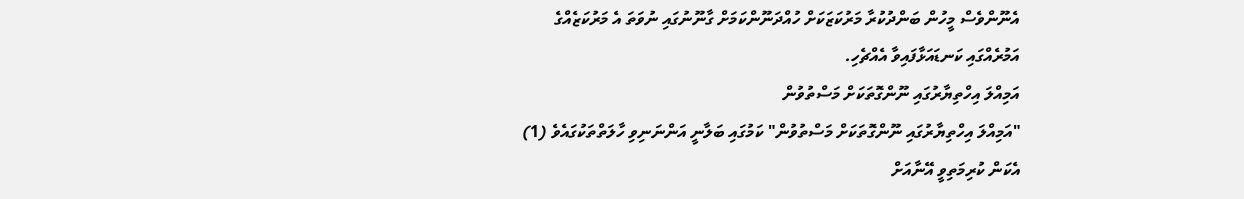އެނޫންވެސް މީހުން ބަންދުކުރާ މަރުކަޒަކަށް ހުއްދަނޫންކަމަށް ގާނޫނުގައި ނުވަތަ އެ މަރުކަޒެއްގެ އަމުރެއްގައި ކަނޑައަޅާފައިވާ އެއްޗެހި.
އަމިއްލަ އިހްތިޔާރުގައި ނޫންގޮތަކަށް މަސްތުވުން
"އަމިއްލަ އިހްތިޔާރުގައި ނޫންގޮތަކަށް މަސްތުވުން" ކަމުގައި ބަލާނީ އަންނަނިވި ހާލަތްތަކުގައެވެ (1) އެކަން ކުރިމަތިވީ އޭނާއަށް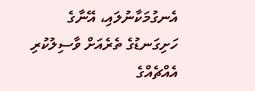އެނގުމަކާނުލައި، އޭނާގެ ހަށިގަނޑުގެ ތެރެއަށް ވާސިލުކުރި އެއްޗެއްގެ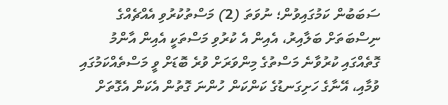ސަބަބުން ކަމުގައިވުން؛ ނުވަތަ (2) މަސްތުކުރުވި އެއްޗެއްގެ ނިސްބަތަށް ބަލާއިރު، އެއިން އެ ކުރުވި މަސްތަކީ އެއިން އާންމު ގޮތެއްގައި ކުރުވާނެ މަސްތުގެ މިންވަރަށް ވުރެ ބޮޑަށް ވީ މަސްތެއްކަމުގައި ވުމާއި، އޭނާގެ ހަށިގަނޑުގެ ކަންކަން ހުންނަ ގޮތުން އެކަން އެގޮތަށް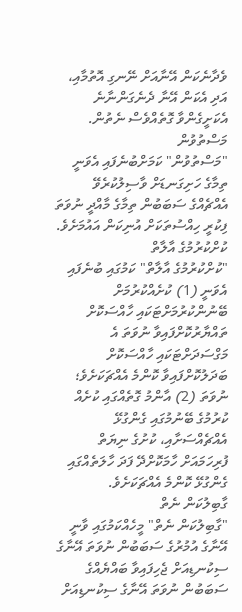ވެދާނެކަން އޭނާއަށް ނޭނގި އޮތުމާއި، އަދި އެކަން އޭނާ ދެނެގަންނާނެ އެކަށީގެންވާ ގޮތެއްވެސް ނެތުން.
މަސްތުވުން
"މަސްތުވުން" ކަމަށްބުނެފައި އެވަނީ ތިމާގެ ހަށިގަނޑަށް ވާސިލުކުރެވޭ އެއްޗެއްގެ ސަބަބުން ތިމާގެ މާއްދީ ނުވަތަ ފިކުރީ ހިއްސުތަކަށް އުނިކަން އައުމަށެވެ.
ކުށްކުރުމުގެ އާލާތް
"ކުށްކުރުމުގެ އާލާތް" ކަމުގައި ބުނެފައި އެވަނީ (1) ކުށެއްކުރުމަށް ބޭނުންކުރުމަށްޓަކައި ހާއްސަކޮށް ތައްޔާރުކޮށްފައިވާ ނުވަތަ އެ މަގްސަދަށްޓަކައި ހާއްސަކޮށް ބަދަލުކޮށްފައިވާ ކޮންމެ އެއްޗަކަށެވެ؛ ނުވަތަ (2) އާންމު ގޮތެއްގައި ކުށެއް ކުރުމުގެ ބޭނުމުގައި ގެންގުޅޭ އެއްޗެއްސަށާއި، ކުށުގެ ނިޔަތް ފުރިހަމައަށް ހާމަކޮށްދޭ ފަދަ ހާލަތެއްގައި ގެންގުޅޭ ކޮންމެ އެއްޗަކަށެވެ.
ގާބިލުކަން ނެތް
"ގާބިލުކަން ނެތް" މީހެއްކަމުގައި ވާނީ އޭނާގެ އުމުރުގެ ސަބަބުން ނުވަތަ އޭނާގެ ސިކުނޑިއަށް ޖެހިފައިވާ ބައްޔެއްގެ ސަބަބުން ނުވަތަ އޭނާގެ ސިކުނޑިއަށް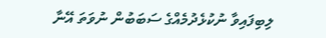ލިބިފައިވާ ނުކުޅެދުމެއްގެ ސަބަބުން ނުވަތަ އޭނާ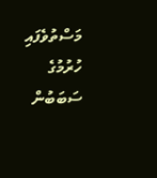މަސްތުވެފައި ހުރުމުގެ ސަބަބުން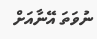ނުވަތަ އޭނާއަށް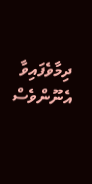ދިމާވެފައިވާ އެނޫންވެސް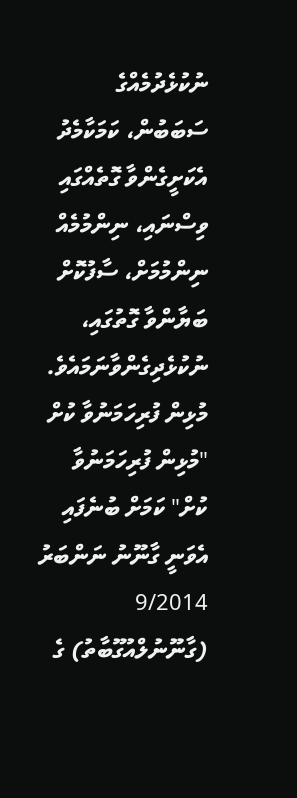ނުކުޅެދުމެއްގެ ސަބަބުން، ކަމަކާމެދު އެކަށީގެންވާ ގޮތެއްގައި ވިސްނައި، ނިންމުމެއް ނިންމުމަށް، ސާފުކޮށް ބަޔާންވާ ގޮތުގައި، ނުކުޅެދިގެންވާނަމައެވެ.
މުޅިން ފުރިހަމަނުވާ ކުށް
"މުޅިން ފުރިހަމަނުވާ ކުށް" ކަމަށް ބުނެފައި އެވަނީ ގާނޫނު ނަންބަރު 9/2014 (ގާނޫނުލްއުގޫބާތު) ގެ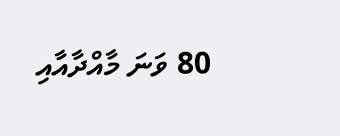80 ވަނަ މާއްދާއާއި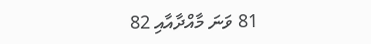81 ވަނަ މާއްދާއާއި 82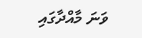ވަނަ މާއްދާގައި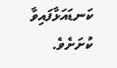ކަނޑައަޅާފައިވާ ކުށަށެވެ.